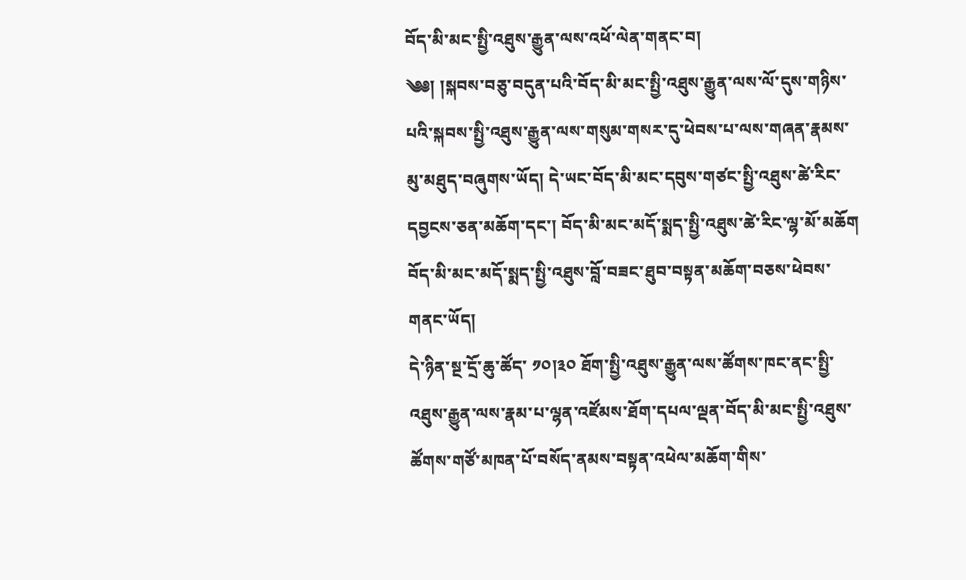བོད་མི་མང་སྤྱི་འཐུས་རྒྱུན་ལས་འཕོ་ལེན་གནང་བ།
༄༅། །སྐབས་བཅུ་བདུན་པའི་བོད་མི་མང་སྤྱི་འཐུས་རྒྱུན་ལས་ལོ་དུས་གཉིས་པའི་སྐབས་སྤྱི་འཐུས་རྒྱུན་ལས་གསུམ་གསར་དུ་ཕེབས་པ་ལས་གཞན་རྣམས་མུ་མཐུད་བཞུགས་ཡོད། དེ་ཡང་བོད་མི་མང་དབུས་གཙང་སྤྱི་འཐུས་ཚེ་རིང་དབྱངས་ཅན་མཆོག་དང་། བོད་མི་མང་མདོ་སྨད་སྤྱི་འཐུས་ཚེ་རིང་ལྷ་མོ་མཆོག བོད་མི་མང་མདོ་སྨད་སྤྱི་འཐུས་བློ་བཟང་ཐུབ་བསྟན་མཆོག་བཅས་ཕེབས་གནང་ཡོད།
དེ་ཉིན་སྔ་དྲོ་ཆུ་ཚོད་ ༡༠།༣༠ ཐོག་སྤྱི་འཐུས་རྒྱུན་ལས་ཚོགས་ཁང་ནང་སྤྱི་འཐུས་རྒྱུན་ལས་རྣམ་པ་ལྷན་འཛོམས་ཐོག་དཔལ་ལྡན་བོད་མི་མང་སྤྱི་འཐུས་ཚོགས་གཙོ་མཁན་པོ་བསོད་ནམས་བསྟན་འཕེལ་མཆོག་གིས་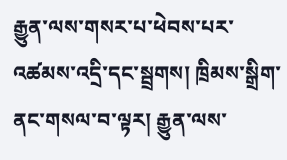རྒྱུན་ལས་གསར་པ་ཕེབས་པར་འཚམས་འདྲི་དང་སྦྲགས། ཁྲིམས་སྒྲིག་ནང་གསལ་བ་ལྟར། རྒྱུན་ལས་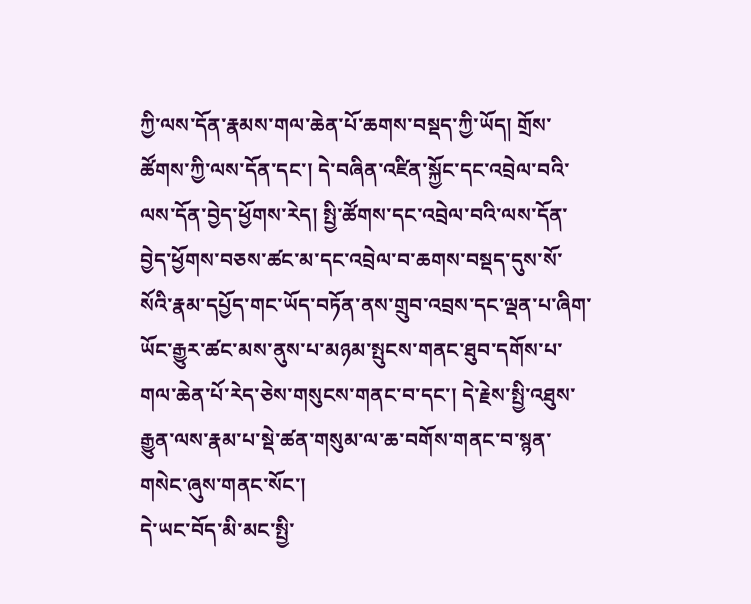ཀྱི་ལས་དོན་རྣམས་གལ་ཆེན་པོ་ཆགས་བསྡད་ཀྱི་ཡོད། གྲོས་ཚོགས་ཀྱི་ལས་དོན་དང་། དེ་བཞིན་འཛིན་སྐྱོང་དང་འབྲེལ་བའི་ལས་དོན་བྱེད་ཕྱོགས་རེད། སྤྱི་ཚོགས་དང་འབྲེལ་བའི་ལས་དོན་བྱེད་ཕྱོགས་བཅས་ཚང་མ་དང་འབྲེལ་བ་ཆགས་བསྡད་དུས་སོ་སོའི་རྣམ་དཔྱོད་གང་ཡོད་བཏོན་ནས་གྲུབ་འབྲས་དང་ལྡན་པ་ཞིག་ཡོང་རྒྱུར་ཚང་མས་ནུས་པ་མཉམ་སྤུངས་གནང་ཐུབ་དགོས་པ་གལ་ཆེན་པོ་རེད་ཅེས་གསུངས་གནང་བ་དང་། དེ་རྗེས་སྤྱི་འཐུས་རྒྱུན་ལས་རྣམ་པ་སྡེ་ཚན་གསུམ་ལ་ཆ་བགོས་གནང་བ་སྙན་གསེང་ཞུས་གནང་སོང་།
དེ་ཡང་བོད་མི་མང་སྤྱི་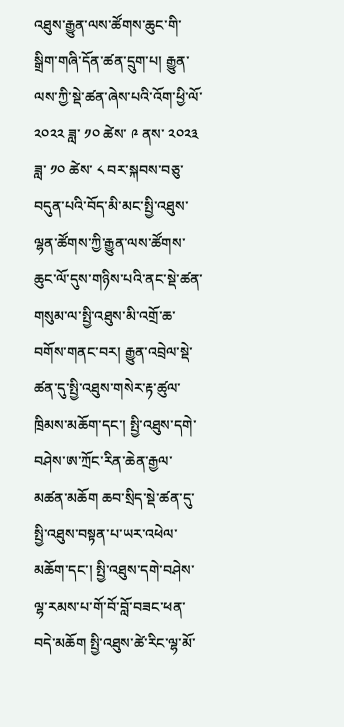འཐུས་རྒྱུན་ལས་ཚོགས་ཆུང་གི་སྒྲིག་གཞི་དོན་ཚན་དྲུག་པ། རྒྱུན་ལས་ཀྱི་སྡེ་ཚན་ཞེས་པའི་འོག་ཕྱི་ལོ་ ༢༠༢༢ ཟླ་ ༡༠ ཚེས་ ༩ ནས་ ༢༠༢༣ ཟླ་ ༡༠ ཚེས་ ༨ བར་སྐབས་བཅུ་བདུན་པའི་བོད་མི་མང་སྤྱི་འཐུས་ལྷན་ཚོགས་ཀྱི་རྒྱུན་ལས་ཚོགས་ཆུང་ལོ་དུས་གཉིས་པའི་ནང་སྡེ་ཚན་གསུམ་ལ་སྤྱི་འཐུས་མི་འགྲོ་ཆ་བགོས་གནང་བར། རྒྱུན་འབྲེལ་སྡེ་ཚན་དུ་སྤྱི་འཐུས་གསེར་རྟ་ཚུལ་ཁྲིམས་མཆོག་དང་། སྤྱི་འཐུས་དགེ་བཤེས་ཨ་ཀྲོང་རིན་ཆེན་རྒྱལ་མཚན་མཆོག ཆབ་སྲིད་སྡེ་ཚན་དུ་སྤྱི་འཐུས་བསྟན་པ་ཡར་འཕེལ་མཆོག་དང་། སྤྱི་འཐུས་དགེ་བཤེས་ལྷ་རམས་པ་གོ་བོ་བློ་བཟང་ཕན་བདེ་མཆོག སྤྱི་འཐུས་ཚེ་རིང་ལྷ་མོ་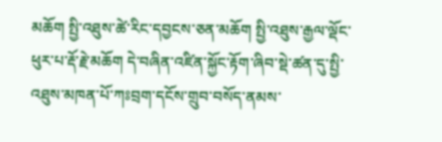མཆོག སྤྱི་འཐུས་ཚེ་རིང་དབྱངས་ཅན་མཆོག སྤྱི་འཐུས་རྒྱལ་ལྡོང་ཕུར་པ་རྡོ་རྗེ་མཆོག དེ་བཞིན་འཛིན་སྐྱོང་རྟོག་ཞིབ་སྡེ་ཚན་དུ་སྤྱི་འཐུས་མཁན་པོ་ཀཿབྲག་དངོས་གྲུབ་བསོད་ནམས་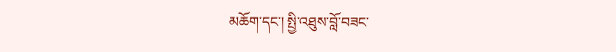མཆོག་དང་། སྤྱི་འཐུས་བློ་བཟང་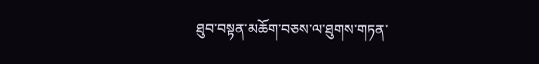ཐུབ་བསྟན་མཆོག་བཅས་ལ་ཐུགས་གཏན་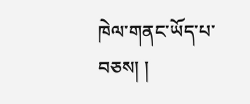ཁེལ་གནང་ཡོད་པ་བཅས། །